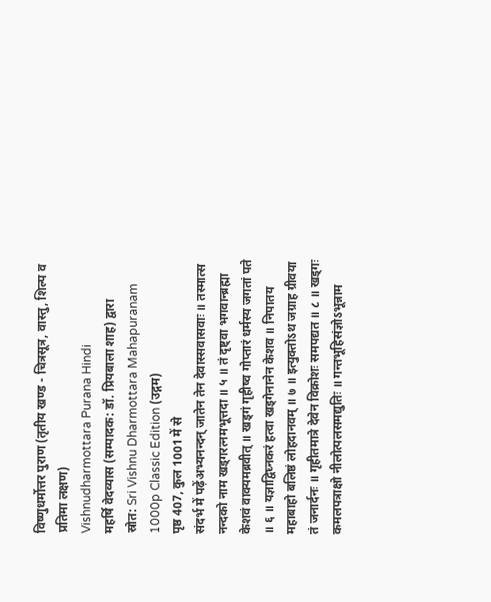विष्णुधर्मोत्तर पुराण (तृतीय खण्ड - चित्रसूत्र, वास्तु, शिल्प व प्रतिमा लक्षण)
Vishnudharmottara Purana Hindi
महर्षि वेदव्यास (सम्पादक: डॉ. प्रियबाला शाह) द्वारा
स्रोत: Sri Vishnu Dharmottara Mahapuranam 1000p Classic Edition (उद्गम)
पृष्ठ 407, कुल 1001 में से
संदर्भ में पढ़ेंअभ्यनन्दन् जातेन तेन देवास्सवासवाः ॥ तस्मात्स नन्दको नाम खड्गरत्नमभूत्तदा ॥ ५ ॥ तं दृष्ट्वा भगवान्ब्रह्मा केशवं वाक्यमब्रवीत् ॥ खड्गं गृहीष्व गोप्तारं धर्मस्य जगतां पते ॥ ६ ॥ यज्ञाद्विघ्नकरं हत्वा खड्गेनानेन केशव ॥ निपातय महाबाहो बलिष्ठं लोहदानवम् ॥ ७ ॥ इत्युक्तोऽथ जग्राह ग्रीवया तं जनार्दनः ॥ गृहीतमात्रे देवेन विक्रोशः समपद्यत ॥ ८ ॥ खड्गः कमलपत्राक्षो नीलोत्पलसमद्युतिः ॥ गन्तभूहिसंज्ञोऽभून्नाम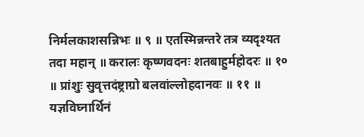निर्मलकाशसन्निभः ॥ ९ ॥ एतस्मिन्नन्तरे तत्र व्यदृश्यत तदा महान् ॥ करालः कृष्णवदनः शतबाहुर्महोदरः ॥ १० ॥ प्रांशुः सुवृत्तदंष्ट्राग्रो बलवांल्लोहदानवः ॥ ११ ॥ यज्ञविघ्नार्थिनं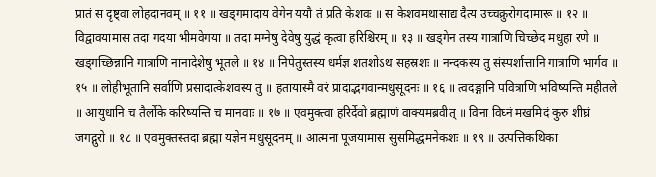प्रातं स दृष्ट्वा लोहदानवम् ॥ ११ ॥ खड्गमादाय वेगेन ययौ तं प्रति केशवः ॥ स केशवमथासाद्य दैत्य उच्चक्रुरोगदामारू ॥ १२ ॥ विद्वावयामास तदा गदया भीमवेगया ॥ तदा मग्नेषु देवेषु युद्धं कृत्वा हरिश्चिरम् ॥ १३ ॥ खड्गेन तस्य गात्राणि चिच्छेद मधुहा रणे ॥ खड्गच्छिन्नानि गात्राणि नानादेशेषु भूतले ॥ १४ ॥ निपेतुस्तस्य धर्मज्ञ शतशोऽथ सहस्रशः ॥ नन्दकस्य तु संस्पर्शात्तानि गात्राणि भार्गव ॥ १५ ॥ लोहीभूतानि सर्वाणि प्रसादात्केशवस्य तु ॥ हतायास्मै वरं प्रादाद्भगवान्मधुसूदनः ॥ १६ ॥ त्वदङ्गानि पवित्राणि भविष्यन्ति महीतले ॥ आयुधानि च तैर्लोके करिष्यन्ति च मानवाः ॥ १७ ॥ एवमुक्त्वा हरिर्देवो ब्रह्माणं वाक्यमब्रवीत् ॥ विना विघ्नं मखमिदं कुरु शीघ्रं जगद्गुरो ॥ १८ ॥ एवमुक्तस्तदा ब्रह्मा यज्ञेन मधुसूदनम् ॥ आत्मना पूजयामास सुसमिद्धमनेकशः ॥ १९ ॥ उत्पत्तिकथिका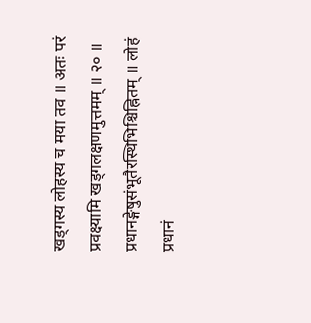खड्गस्य लोहस्य च मया तव ॥ अतः परं प्रवक्ष्यामि खड्गलक्षणमुत्तमम् ॥ २० ॥ प्रधानङ्गेषुसंभूतैरस्थिभिश्चिह्नितम् ॥ लोहं प्रधानं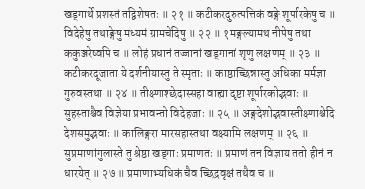खड्गार्थे प्रशस्तं तद्विशेषतः ॥ २१ ॥ कटीकरदुरुत्पत्तिकं वङ्गे शूर्पारकेषु च ॥ विदेहेषु तथाङ्गेषु मध्यमं ग्रामचेदिषु ॥ २२ ॥ १मङ्गल्यामथ नीपेषु तथा ककुञ्जरेष्वपि च ॥ लोहं प्रधानं तज्जानां खड्गानां शृणु लक्षणम् ॥ २३ ॥ कटीकरदूजाता ये दर्शनीयास्तु ते स्मृताः ॥ काष्ठाच्छिन्नास्तु अधिका मर्मज्ञा गुरुवस्तथा ॥ २४ ॥ तीक्ष्णाश्छेदास्सहा वाह्या दृष्टा शूर्पारकोद्भवाः ॥ सुहस्ताश्चैव विज्ञेया प्रभावन्तो विदेहजाः ॥ २५ ॥ अङ्गदेशोद्भवास्तीक्ष्णाश्चेदि देशसमुद्भवाः ॥ कालिङ्गरा मारसहास्तथा वक्ष्यामि लक्षणम् ॥ २६ ॥ सुप्रमाणांगुलास्ते तु श्रेष्ठा खड्गाः प्रमाणतः ॥ प्रमाणं तन विज्ञाय ततो हीनं न धारयेत् ॥ २७ ॥ प्रमाणाभ्यधिकं चैव च्छिद्रवृक्षं तथैव च ॥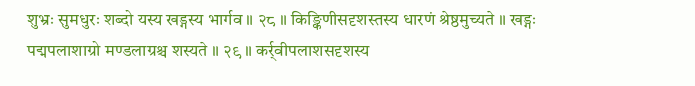शुभ्रः सुमधुरः शब्दो यस्य खड्गस्य भार्गव ॥ २८ ॥ किङ्किणीसदृशस्तस्य धारणं श्रेष्ठमुच्यते ॥ खड्गः पद्मपलाशाग्रो मण्डलाग्रश्च शस्यते ॥ २९ ॥ कर्र्वीपलाशसदृशस्य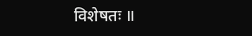विशेषतः ॥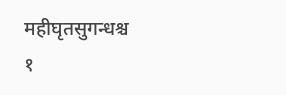महीघृतसुगन्धश्च
१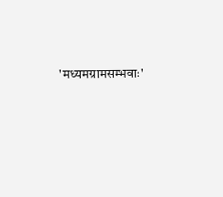'मध्यमग्रामसम्भवाः'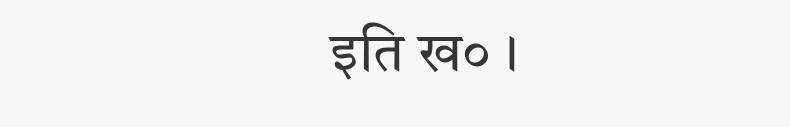इति ख० ।